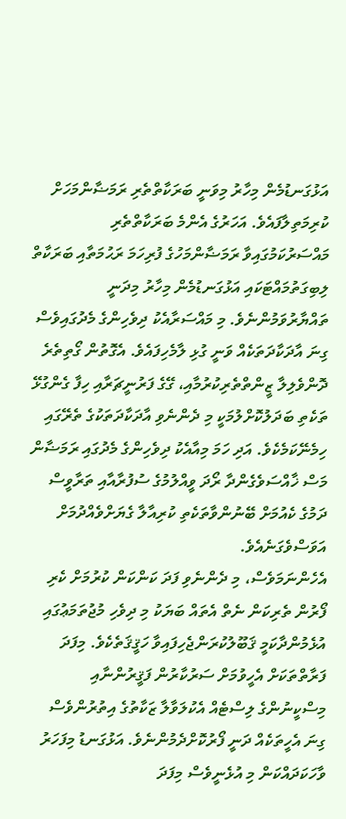އަޅުގަނޑުމެން މިހާރު މިވަނީ ބަރަކާތްތެރި ރަމަޟާންމަހަށް ކުރިމަތިލާފައެވެ. އަހަރުގެ އެންމެ ބަރަކާތްތެރި މައްސަރުކަމުގައިވާ ރަމަޟާންމަހުގެ ފުރިހަމަ ރަޙުމަތާއި ބަރަކާތް ލިބިގަތުމައްޓަކައި އަޅުގަނޑުމެން މިހާރު މިދަނީ ތައްޔާރުވަމުންނެވެ. މި މައްސަރާއެކު ދިވެހިންގެ މެދުގައިވެސް ގިނަ އާދަކާދަތަކެއް ވަނީ ގުޅި ލާމެހިފައެވެ. އެގޮތުން ގޯތިތެރެ ދޮންވެލިލާ ޒީންތްތެރިކުރުމާއި، ގޭގެ ފަރުނީޗަރާއި ހިފާ ގެންގުޅޭ ތަކެތި ބަދަލުކޮށްލުމަކީ މި ދެންނެވި އާދަކާދަތަކުގެ ތެރޭގައި ހިމެނޭކަމެކެވެ. އަދި ހަމަ މިއާއެކު ދިވެހިންގެ މެދުގައި ރަމަޟާން މަސް ޚާއްސަވެގެންދާ ރޯދަ ވީއްލުމުގެ ސުފުރާއާއި ތަރާވީސް ދަމުގެ ކެއުމަށް ބޭނުންވާތަކެތި ކުރިއާލާ ގެޔަށްވެއްދުމަށް އަވަސްވެގަނެއެވެ.
އެހެންނަމަވެސް، މި ދެންނެވި ފަދަ ކަންކަން ކުރުމަށް ކެރި ފޯރުން ތެރިކަން ނެތް އެތައް ބަޔަކު މި ދިވެހި މުޖުތަމަޢުގައި އުޅެމުންދާކަމީ ޤަބޫލުކުރަންޖެހިފައިވާ ހަޤީޤަތެކެވެ. މިފަދަ ފަރާތްތަކަށް އެހީވުމަށް ސަރުކާރުން ފަޤީރުންނާއި މިސްކީނުންގެ ލިސްޓެއް އެކުލަވާލާ ޒަކާތުގެ އިތުރުންވެސް ގިނަ އެހީތަކެއް ދަނީ ފޯރުކޮށްދެމުންނެވެ. އަޅުގަނޑު މިފަހަރު ވާހަކަދައްކަން މި އުޅެނީވެސް މިފަދަ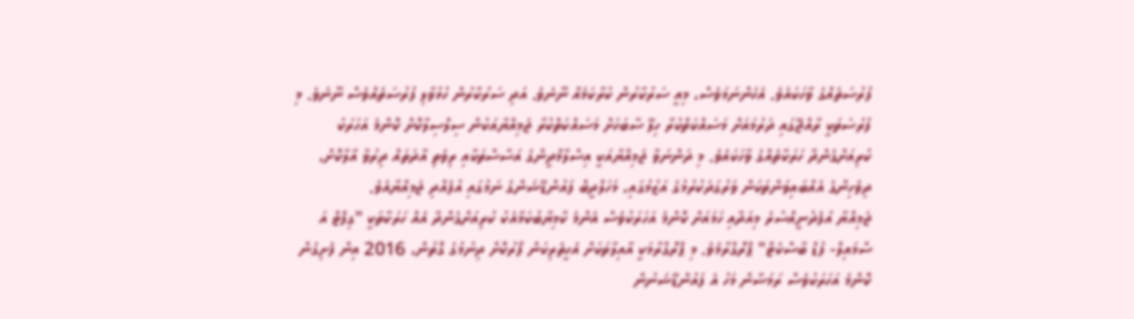ފުރުސަތެއްގެ ވާހަކައެވެ. އެހެންނަމަވެސް، މިއީ ސަރުކާރުން ކުރާކަމެއް ނޫނެވެ. އަދި ސަރުކާރުން ހުޅުވާލި ފުރުސަތެއްވެސް ނޫނެވެ. މި ފުރުސަތަކީ ރާއްޖޭގައި ދަރުމައަށް މަސައްކަތްކުރާ ހިލޭ ސާބަހަށް މަސައްކަތްކުރާ ޖަމިއްޔާއަކުން ސިލްސިލާކޮށް ކޮންމެ އަހަރަކު ކުރިއަށްގެންދާ ހަރަކާތެއްގެ ވާހަކައެވެ. މި ދަންނަވާ ޖަމިއްޔާއަކީ އިސްލާމްދީންގެ އަސާސްތަކާއި ރިވެތި އާދަތައް ދިރުވާ އާލާކޮށް، ދިވެހިންގެ އެއްބައިވަންތަކަން ވަރުގަދަކުރުމުގެ އަޒުމުގައި، މަހަލްދީބް ފައުންޑޭޝަންގެ ނަމުގައި އުފެއްދި ޖަމިއްޔާއެވެ.
ޖަމިއްޔާ އުފެދުނީއްސުރެ މިއަދާއި ހަމައަށް ކޮންމެ އަހަރަކުވެސް އެންމެ ކާމިޔާބުކަމާއެކު ކުރިއަށްގެންދާ އެއް ހަރަކާތަކީ "ގިފްޓް އަ ސްމައިލް- ފުޑް ބާސްކެޓް" ޕްރޮގްރާމެވެ. މި ޕްރޮގްރާމަކީ އާއިލާތަކަށް އެހީތެރިކަން ފޯރުކޮށް ދިނުމުގެ ގޮތުން، 2016 އިން ފެށިގެން ކޮންމެ އަހަރަކުވެސް ރަމަޟާން މަހު އެ ފައުންޑޭޝަނުން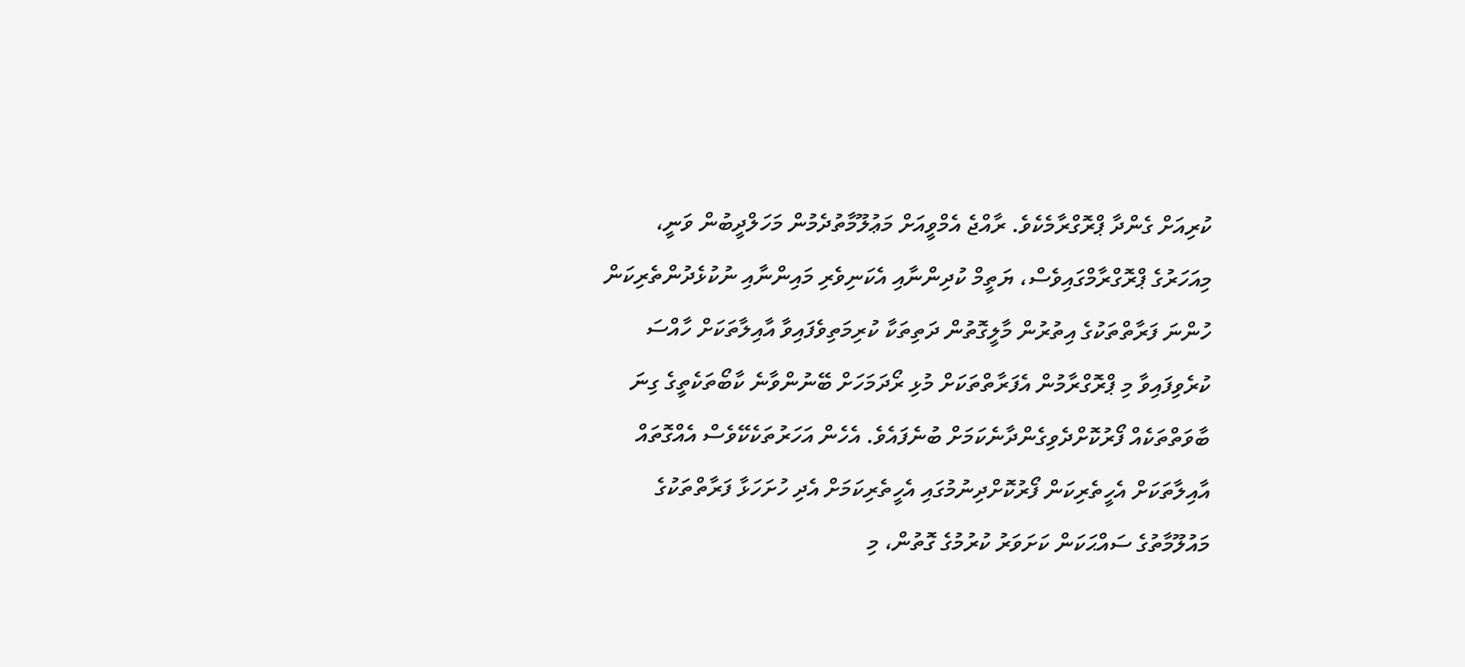ކުރިއަށް ގެންދާ ޕްރޮގްރާމެކެވެ. ރާއްޖެ އެމްވީއަށް މަޢުލޫމާތުދެމުން މަހަލްދީބުން ވަނީ، މިއަހަރުގެ ޕްރޮގްރާމްގައިވެސް، ޔަތީމް ކުދިންނާއި އެކަނިވެރި މައިންނާއި ނުކުޅެދުންތެރިކަން ހުންނަ ފަރާތްތަކުގެ އިތުރުން މާލީގޮތުން ދަތިތަކާ ކުރިމަތިވެފައިވާ އާއިލާތަކަށް ހާއްސަ ކުރެވިފައިވާ މި ޕްރޮގްރާމުން އެފަރާތްތަކަށް މުޅި ރޯދަމަހަށް ބޭނުންވާނެ ކާބޯތަކެތީގެ ގިނަ ބާވަތްތަކެއް ފޯރުކޮށްދެވިގެންދާނެކަމަށް ބުނެފައެވެ. އެހެން އަހަރުތަކެކޭވެސް އެއްގޮތައް އާއިލާތަކަށް އެހީތެރިކަން ފޯރުކޮށްދިނުމުގައި އެހީތެރިކަމަށް އެދި ހުށަހަޅާ ފަރާތްތަކުގެ މައުލޫމާތުގެ ސައްޙަކަން ކަށަވަރު ކުރުމުގެ ގޮތުން، މި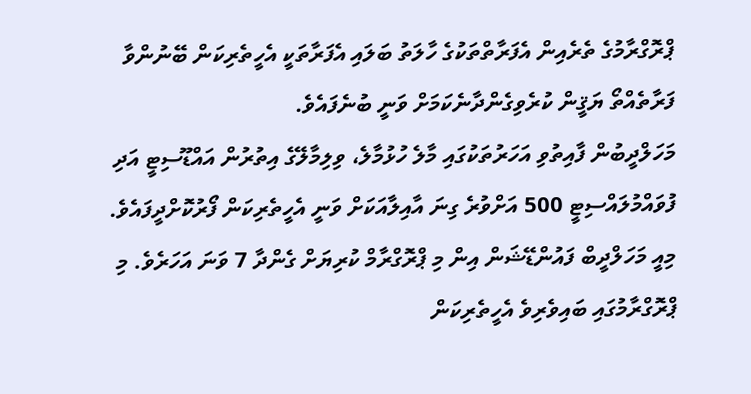ޕްރޮގްރާމުގެ ތެރެއިން އެފަރާތްތަކުގެ ހާލަތު ބަލައި އެފަރާތަކީ އެހީތެރިކަން ބޭނުންވާ ފަރާތެއްތޯ ޔަޤީން ކުރެވިގެންދާނެކަމަށް ވަނީ ބުނެފައެވެ.
މަހަލްދީބުން ފާއިތުވި އަހަރުތަކުގައި މާލެ ހުޅުމާލެ، ވިލިމާލޭގެ އިތުރުން އައްޑޫސިޓީ އަދި ފުވައްމުލައްސިޓީ 500 އަށްވުރެ ގިނަ އާއިލާއަކަށް ވަނީ އެހީތެރިކަން ފޯރުކޮށްދީފައެވެ. މިއީ މަހަލްދީބް ފައުންޑޭޝަން އިން މި ޕްރޮގްރާމް ކުރިޔަށް ގެންދާ 7 ވަނަ އަހަރެވެ. މި ޕްރޮގްރާމުގައި ބައިވެރިވެ އެހީތެރިކަން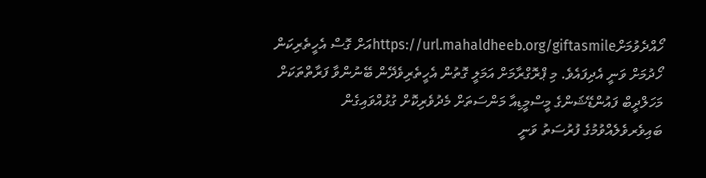ހޯއްދެވުމަށްhttps://url.mahaldheeb.org/giftasmileއަށް ގޮސް އެހީތެރިކަން ހޯދުމަށް ވަނީ އެދިފައެވެ. މި ޕްރޮގްރާމަށް އަމަލީ ގޮތުން އެހީތެރިވެދޭން ބޭނުންވާ ފަރާތްތަކަށް މަހަލްދީބް ފައުންޑޭޝަންގެ މީސްމީޑިއާ މަންސަތަށް މެދުވެރިކޮށް ގުޅުއްވައިގެން ބައިވެރވެލެއްވުމުގެ ފުރުސަތު ވަނީ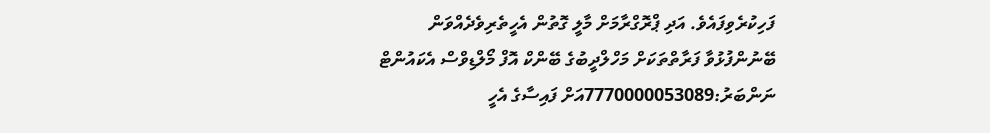ފަހިކުރެވިފައެވެ. އަދި ޕްރޮގްރާމަށް މާލީ ގޮތުން އެހީތެރިވެދެއްވަން ބޭނުންފުޅުވާ ފަރާތްތަކަށް މަހްލްދީބުގެ ބޭންކް އޮފް މޯލްޑިވްސް އެކައުންޓް ނަންބަރު:7770000053089އަށް ފައިސާގެ އެހީ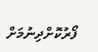ފޯރުކޮށްދިނުމަށް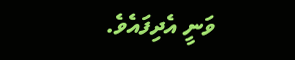ވަނީ އެދިފައެވެ.